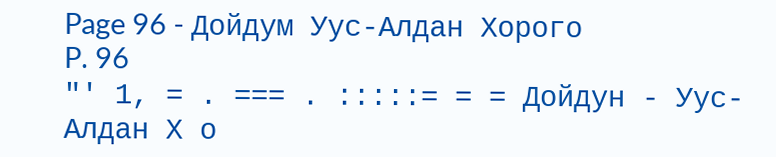Page 96 - Дойдум Уус-Алдан Хорого
P. 96
"' 1, = . === . :::::= = = Дойдун - Уус-Алдан Х о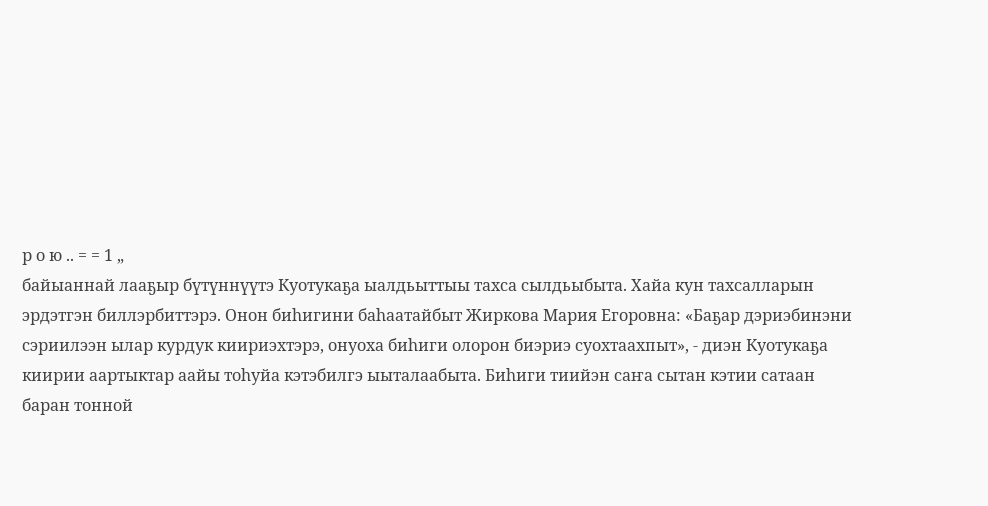р о ю .. = = 1 „
байыаннай лааҕыр бүтүннүүтэ Куотукаҕа ыалдьыттыы тахса сылдьыбыта. Хайа кун тахсалларын
эрдэтгэн биллэрбиттэрэ. Онон биһигини баһаатайбыт Жиркова Мария Егоровна: «Баҕар дэриэбинэни
сэриилээн ылар курдук киириэхтэрэ, онуоха биһиги олорон биэриэ суохтаахпыт», - диэн Куотукаҕа
киирии аартыктар аайы тоһуйа кэтэбилгэ ыыталаабыта. Биһиги тиийэн саҥа сытан кэтии сатаан
баран тонной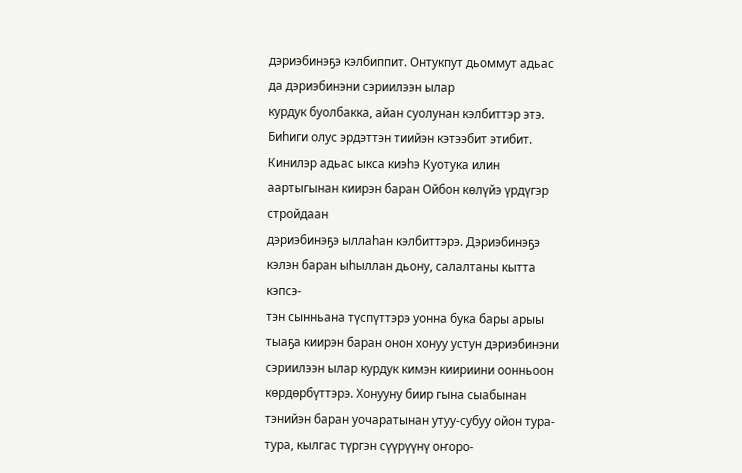дэриэбинэҕэ кэлбиппит. Онтукпут дьоммут адьас да дэриэбинэни сэриилээн ылар
курдук буолбакка, айан суолунан кэлбиттэр этэ. Биһиги олус эрдэттэн тиийэн кэтээбит этибит.
Кинилэр адьас ыкса киэһэ Куотука илин аартыгынан киирэн баран Ойбон көлүйэ үрдүгэр стройдаан
дэриэбинэҕэ ыллаһан кэлбиттэрэ. Дэриэбинэҕэ кэлэн баран ыһыллан дьону, салалтаны кытта кэпсэ-
тэн сынньана түспүттэрэ уонна бука бары арыы тыаҕа киирэн баран онон хонуу устун дэриэбинэни
сэриилээн ылар курдук кимэн киириини оонньоон көрдөрбүттэрэ. Хонууну биир гына сыабынан
тэнийэн баран уочаратынан утуу-субуу ойон тура-тура, кылгас түргэн сүүрүүнү оҥоро-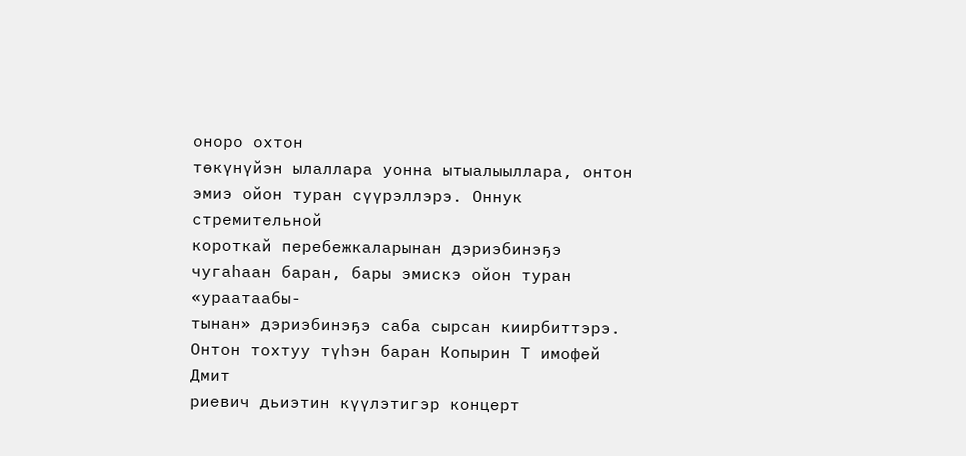оноро охтон
төкүнүйэн ылаллара уонна ытыалыыллара, онтон эмиэ ойон туран сүүрэллэрэ. Оннук стремительной
короткай перебежкаларынан дэриэбинэҕэ чугаһаан баран, бары эмискэ ойон туран «ураатаабы-
тынан» дэриэбинэҕэ саба сырсан киирбиттэрэ. Онтон тохтуу түһэн баран Копырин Т имофей Дмит
риевич дьиэтин күүлэтигэр концерт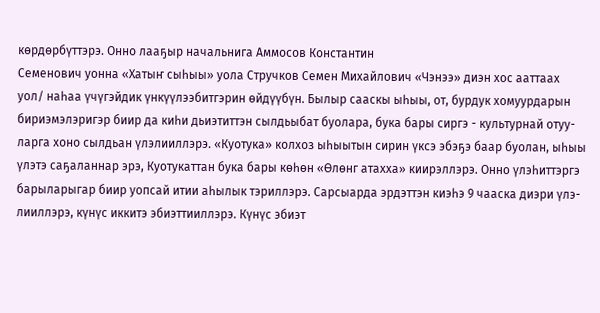көрдөрбүттэрэ. Онно лааҕыр начальнига Аммосов Константин
Семенович уонна «Хатыҥ сыһыы» уола Стручков Семен Михайлович «Чэнээ» диэн хос ааттаах
уол/ наһаа үчүгэйдик үнкүүлээбитгэрин өйдүүбүн. Былыр сааскы ыһыы, от, бурдук хомуурдарын
бириэмэлэригэр биир да киһи дьиэтиттэн сылдьыбат буолара, бука бары сиргэ - культурнай отуу-
ларга хоно сылдьан үлэлииллэрэ. «Куотука» колхоз ыһыытын сирин үксэ эбэҕэ баар буолан, ыһыы
үлэтэ саҕаланнар эрэ, Куотукаттан бука бары көһөн «Өлөнг атахха» киирэллэрэ. Онно үлэһиттэргэ
барыларыгар биир уопсай итии аһылык тэриллэрэ. Сарсыарда эрдэттэн киэһэ 9 чааска диэри үлэ-
лииллэрэ, күнүс иккитэ эбиэттииллэрэ. Күнүс эбиэт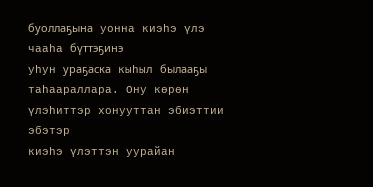буоллаҕына уонна киэһэ үлэ чааһа бүттэҕинэ
уһун ураҕаска кыһыл былааҕы таһаараллара. Ону көрөн үлэһиттэр хонууттан эбиэттии эбэтэр
киэһэ үлэттэн уурайан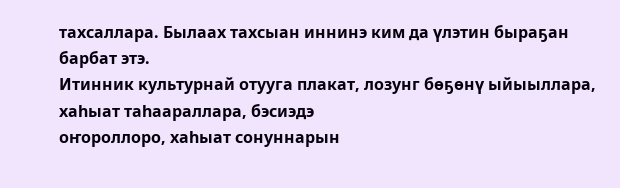тахсаллара. Былаах тахсыан иннинэ ким да үлэтин быраҕан барбат этэ.
Итинник культурнай отууга плакат, лозунг бөҕөнү ыйыыллара, хаһыат таһаараллара, бэсиэдэ
оҥороллоро, хаһыат сонуннарын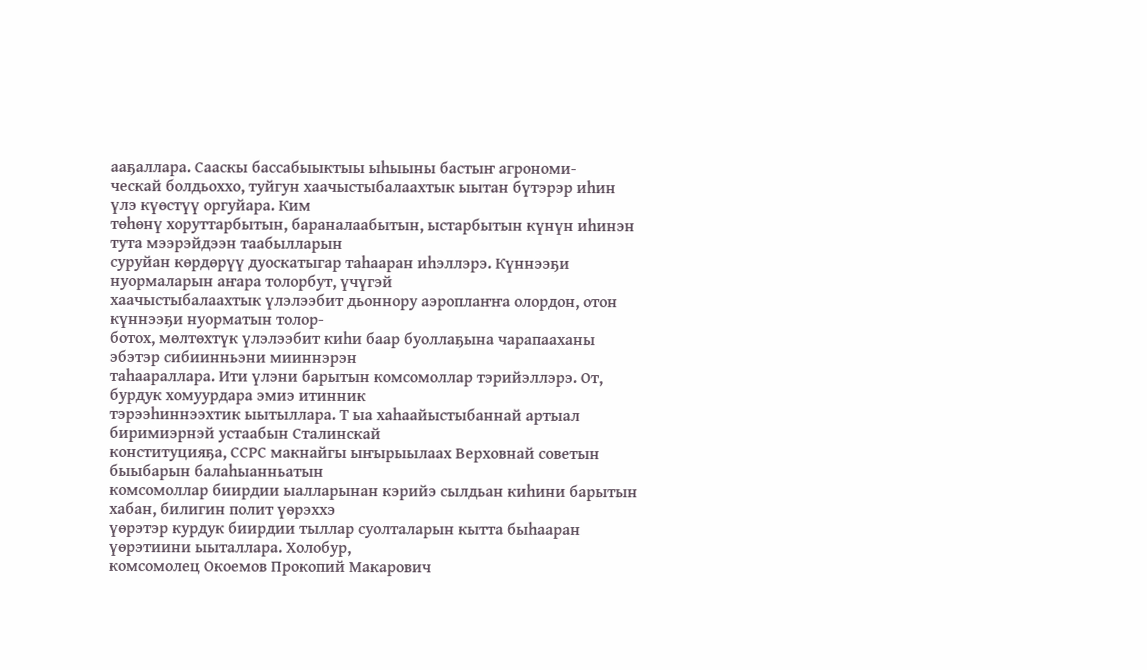ааҕаллара. Сааскы бассабыыктыы ыһыыны бастыҥ агрономи-
ческай болдьоххо, туйгун хаачыстыбалаахтык ыытан бүтэрэр иһин үлэ күөстүү оргуйара. Ким
төһөнү хоруттарбытын, бараналаабытын, ыстарбытын күнүн иһинэн тута мээрэйдээн таабылларын
суруйан көрдөрүү дуоскатыгар таһааран иһэллэрэ. Күннээҕи нуормаларын аҥара толорбут, үчүгэй
хаачыстыбалаахтык үлэлээбит дьоннору аэроплаҥҥа олордон, отон күннээҕи нуорматын толор-
ботох, мөлтөхтүк үлэлээбит киһи баар буоллаҕына чарапааханы эбэтэр сибиинньэни мииннэрэн
таһаараллара. Ити үлэни барытын комсомоллар тэрийэллэрэ. От, бурдук хомуурдара эмиэ итинник
тэрээһиннээхтик ыытыллара. Т ыа хаһаайыстыбаннай артыал биримиэрнэй устаабын Сталинскай
конституцияҕа, ССРС макнайгы ыҥырыылаах Верховнай советын быыбарын балаһыанньатын
комсомоллар биирдии ыалларынан кэрийэ сылдьан киһини барытын хабан, билигин полит үөрэххэ
үөрэтэр курдук биирдии тыллар суолталарын кытта быһааран үөрэтиини ыыталлара. Холобур,
комсомолец Окоемов Прокопий Макарович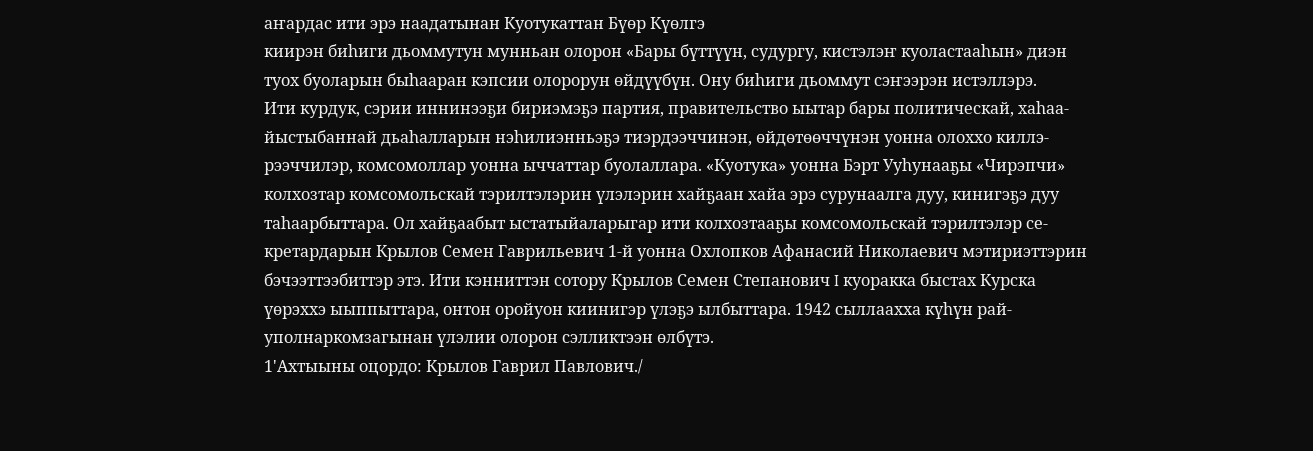аҥардас ити эрэ наадатынан Куотукаттан Бүөр Күөлгэ
киирэн биһиги дьоммутун мунньан олорон «Бары бүттүүн, судургу, кистэлэҥ куоластааһын» диэн
туох буоларын быһааран кэпсии олорорун өйдүүбүн. Ону биһиги дьоммут сэҥээрэн истэллэрэ.
Ити курдук, сэрии иннинээҕи бириэмэҕэ партия, правительство ыытар бары политическай, хаһаа-
йыстыбаннай дьаһалларын нэһилиэнньэҕэ тиэрдээччинэн, өйдөтөөччүнэн уонна олоххо киллэ-
рээччилэр, комсомоллар уонна ыччаттар буолаллара. «Куотука» уонна Бэрт Ууһунааҕы «Чирэпчи»
колхозтар комсомольскай тэрилтэлэрин үлэлэрин хайҕаан хайа эрэ сурунаалга дуу, кинигэҕэ дуу
таһаарбыттара. Ол хайҕаабыт ыстатыйаларыгар ити колхозтааҕы комсомольскай тэрилтэлэр се-
кретардарын Крылов Семен Гаврильевич 1-й уонна Охлопков Афанасий Николаевич мэтириэттэрин
бэчээттээбиттэр этэ. Ити кэнниттэн сотору Крылов Семен Степанович I куоракка быстах Курска
үөрэххэ ыыппыттара, онтон оройуон киинигэр үлэҕэ ылбыттара. 1942 сыллаахха күһүн рай-
уполнаркомзагынан үлэлии олорон сэлликтээн өлбүтэ.
1'Ахтыыны оцордо: Крылов Гаврил Павлович./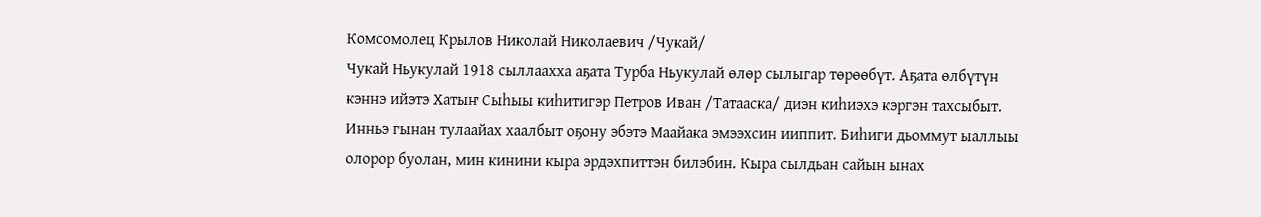Комсомолец Крылов Николай Николаевич /Чукай/
Чукай Ньукулай 1918 сыллаахха аҕата Турба Ньукулай өлөр сылыгар төрөөбүт. Аҕата өлбүтүн
кэннэ ийэтэ Хатыҥ Сыһыы киһитигэр Петров Иван /Татааска/ диэн киһиэхэ кэргэн тахсыбыт.
Инньэ гынан тулаайах хаалбыт оҕону эбэтэ Маайака эмээхсин ииппит. Биһиги дьоммут ыаллыы
олорор буолан, мин кинини кыра эрдэхпиттэн билэбин. Кыра сылдьан сайын ынах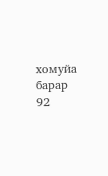хомуйа барар
92